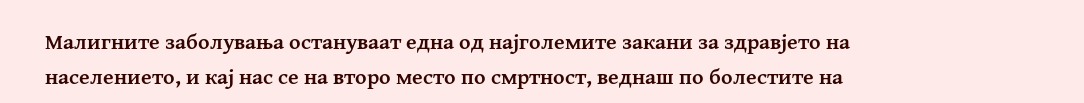Малигните заболувања остануваат една од најголемите закани за здравјето на населението, и кај нас се на второ место по смртност, веднаш по болестите на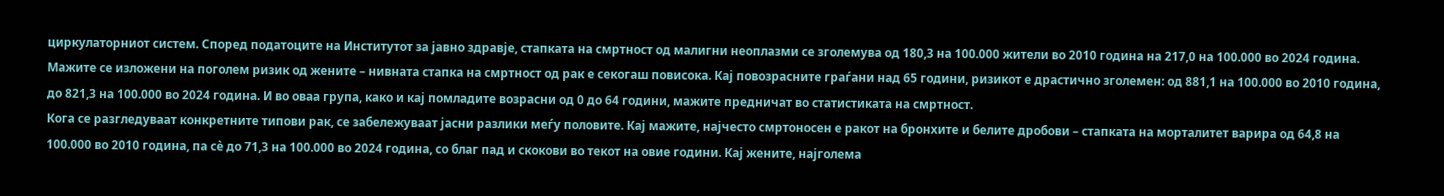циркулаторниот систем. Според податоците на Институтот за јавно здравје, стапката на смртност од малигни неоплазми се зголемува од 180,3 на 100.000 жители во 2010 година на 217,0 на 100.000 во 2024 година.
Мажите се изложени на поголем ризик од жените – нивната стапка на смртност од рак е секогаш повисока. Кај повозрасните граѓани над 65 години, ризикот е драстично зголемен: од 881,1 на 100.000 во 2010 година, до 821,3 на 100.000 во 2024 година. И во оваа група, како и кај помладите возрасни од 0 до 64 години, мажите предничат во статистиката на смртност.
Кога се разгледуваат конкретните типови рак, се забележуваат јасни разлики меѓу половите. Кај мажите, најчесто смртоносен е ракот на бронхите и белите дробови – стапката на морталитет варира од 64,8 на 100.000 во 2010 година, па сè до 71,3 на 100.000 во 2024 година, со благ пад и скокови во текот на овие години. Кај жените, најголема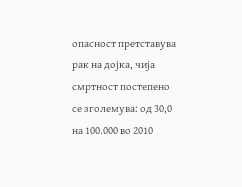опасност претставува рак на дојка, чија смртност постепено се зголемува: од 30,0 на 100.000 во 2010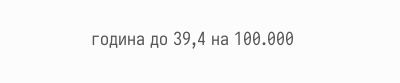година до 39,4 на 100.000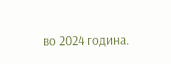во 2024 година.